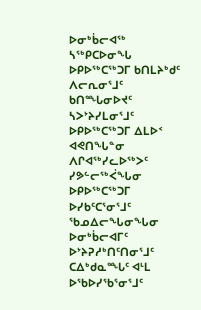ᐅᓂᒃᑳᓕᐊᖅ ᓴᖅᑭᑕᐅᓂᖓ
ᐅᑭᐅᖅᑕᖅᑐᒥ ᑲᑎᒪᔨᒃᑯᑦ ᐱᓕᕆᓂᕐᒧᑦ ᑲᑎᙵᓂᐅᔪᑦ ᓴᐳᔾᔨᓯᒪᓂᕐᒧᑦ ᐅᑭᐅᖅᑕᖅᑐᒥ ᐃᒪᐅᑉ ᐊᕙᑎᖓᓐᓂ ᐱᒋᐊᖅᓯᓚᐅᖅᐳᑦ ᓯᕗᓪᓕᖅᐹᖓᓂ ᐅᑭᐅᖅᑕᖅᑐᒥ ᐅᓯᑲᑦᑕᕐᓂᕐᒧᑦ ᖃᓄᐃᓕᖓᓂᖓᓂ ᐅᓂᒃᑳᓕᐊᒥᑦ ᐅᔾᔨᕈᓱᒃᑎᑦᑎᓂᕐᒧᑦ ᑕᐃᒃᑯᓇᙵᑦ ᐊᒻᒪ ᐅᖃᐅᓯᖃᕐᓂᕐᒧᑦ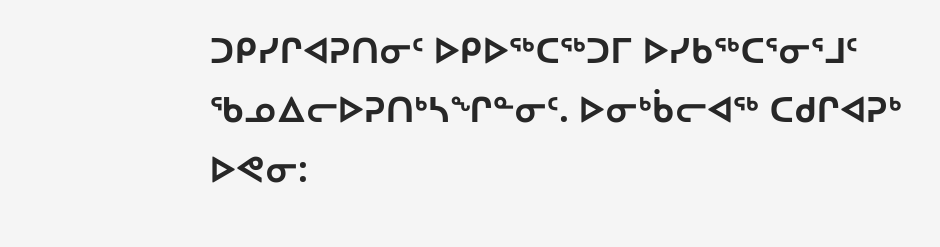ᑐᑭᓯᒋᐊᕈᑎᓂᑦ ᐅᑭᐅᖅᑕᖅᑐᒥ ᐅᓯᑲᖅᑕᕐᓂᕐᒧᑦ ᖃᓄᐃᓕᐅᕈᑎᒃᓴᖏᓐᓂᑦ. ᐅᓂᒃᑳᓕᐊᖅ ᑕᑯᒋᐊᕈᒃ ᐅᕙᓂ: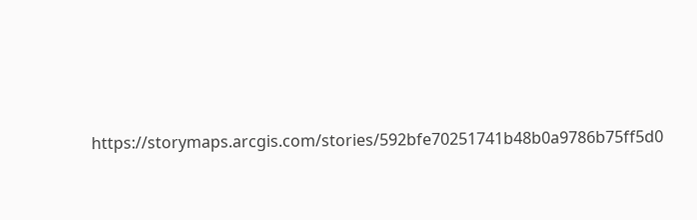https://storymaps.arcgis.com/stories/592bfe70251741b48b0a9786b75ff5d0